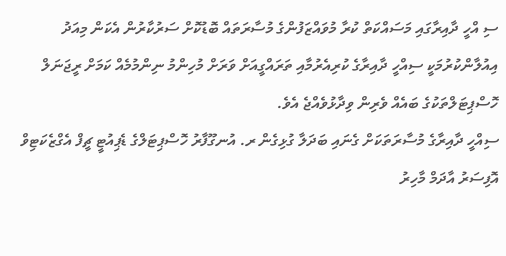ސި އްހީ ދާއިރާގައި މަސައްކަތް ކުރާ މުވައްޒަފުންގެ މުސާރަތައް ބޮޑުކޮށް ސަރުކާރުން އެކަން މިއަދު އިއުލާންކުރުމަކީ ސިއްހީ ދާއިރާގެ ކުރިއެރުމާއި ތަރައްގީއަށް ވަރަށް މުހިންމު ނިންމުމެއް ކަމަށް ރީޖަނަލް ހޮސްޕިޓަލްތަކުގެ ބައެއް ވެރިން ވިދާޅުވެއްޖެ އެވެ.
ސިއްހީ ދާއިރާގެ މުސާރަތަކަށް ގެނައި ބަދަލާ ގުޅިގެން ރ. އުނގޫފާރު ހޮސްޕިޓަލްގެ ޑެޕިއުޓީ ޗީފް އެގްޒެކަޓިވް އޮފިސަރު އާދަމް މާހިރު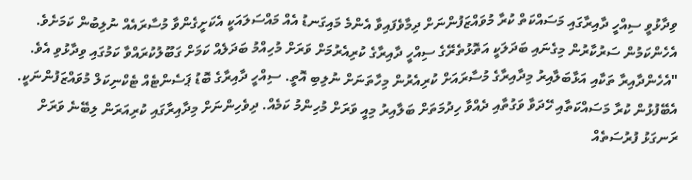ވިދާޅުވީ ސިއްހީ ދާއިރާގައި މަސައްކަތް ކުރާ މުވައްޒަފުންނަށް ދިމާވެފައިވާ އެންމެ މައިގަނޑު އެއް މައްސަލައަކީ އެކަށީގެންވާ މުސާރައެއް ނުލިބުން ކަމަށެވެ. އެހެންކަމުން ސަރުކާރުން މިގެނައި ބަދަލަކީ އަތޮޅުތެރޭގެ ސިއްހީ ދާއިރާގެ ކުރިއެރުމަށް ވަރަށް މުހިއްމު ބަދަލެއް ކަމަށް ގަބޫލުކުރައްވާ ކަމުގައި ވިދާޅުވި އެވެ.
"އެހެންދާއިރާ ތަކާއި އަޅާބަލާއިރު މިދާއިރާގެ މުސާރައަށް ކުރިއެރުން މިހާތަނަށް ނުލިބި އޮތީ. ސިއްހީ ދާއިރާގެ ބޮޑު ޕަސެންޓެއް ޓެކްނިކަލް މުވައްޒަފުންނަކީ. އެބޭފުޅުން ކުރާ މަސައްކަތާއި ހޭދަވާ ވަގުތާއި ދެއްވާ ހިދުމަތަށް ބަލާއިރު މިއީ ވަރަށް މުހިންމު ކަމެއް. ދިވެހިންނަށް މިދާއިރާގައި ކުރިއަރަން ލިބޭނެ ވަރަށް ރަނގަޅު ފުރުސަތެއް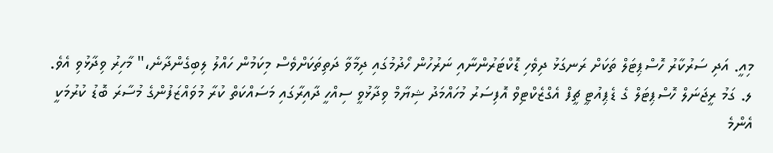މިއީ. އަދި ސަރުކާރު ހޮސްޕިޓަލް ތަކަށް ރަނގަޅު ދިވެހި ޑޮކްޓަރުންނާއި ނަރުހުން ހޯދުމުގައި ދިމާވާ ދަތިތަކަށްވެސް މިކަމުން ހައްލު ލިބިގެންދާނެ،" މާހިރު ވިދާޅުވި އެވެ.
ލ. ގަމު ރީޖަނަލް ހޮސްޕިޓަލް ގެ ޑެޕިއުޓީ ޗީފް އެގްޒެކްޓިވް އޮފިސަރު މުހައްމަދު ޝިޔާމް ވިދާޅުވީ ސިއްހީ ދާއިރާގައި މަސައްކަތް ކުރާ މުވައްޒަފުންގެ މުސާރަ ބޮޑު ކުރުމަކީ އެންމެ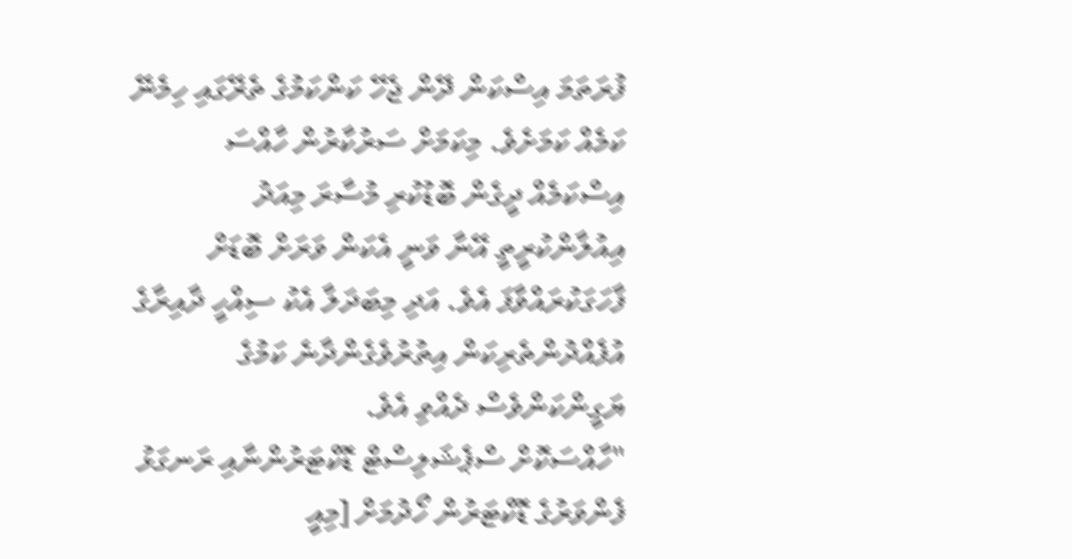ފުރަތަމަ އިސްކަން ދޭން ޖެހޭ ކަންކަމުގެ ތެރޭގައި ހިމެނޭ ކަމެއް ކަމަށެވެ. މިކަމަށް ސަރުކާރުން ހާއްސަ އިސްކަމެއް ދީގެން ބޮޑުކުރި މުސާރަ މިއަދު އިއުލާންކުރީތީ އޭނާ ވަނީ އެކަން ވަރަށް ބޮޑަށް ފާހަގަކުރައްވާފަ އެވެ. އަދި މިބަދަލާ އެކު ސިއްހީ ދާއިރާގެ އުފެއްދުންތެރިކަން އިތުރުވެގެންދާނެ ކަމުގެ ޔަގީންކަންވެސް ދެއްވި އެވެ.
"ހާއްސަކޮށް ސްޕެޝަލިސްޓް ޑޮކްޓަރުންނާއި ރަނގަޅު ފެންވަރުގެ ޑޮކްޓަރުން ހޯދުމަށް [މިއީ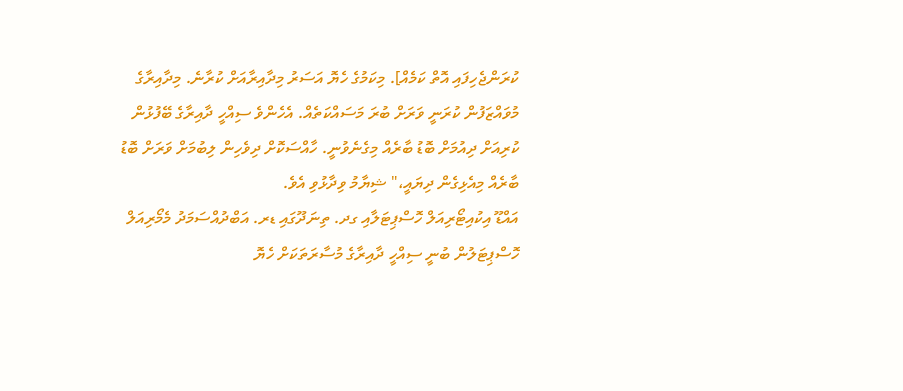ކުރަންޖެހިފައި އޮތް ކަމެއް]. މިކަމުގެ ހެޔޮ އަސަރު މިދާއިރާއަށް ކުރާނެ. މިދާއިރާގެ މުވައްޒަފުން ކުރަނީ ވަރަށް ބުރަ މަސައްކަތެއް. އެހެންވެ ސިއްހީ ދާއިރާގެ ބޭފުޅުން ކުރިއަށް ދިއުމަށް ބޮޑު ބާރެއް މިގެނެވުނީ. ހާއްސަކޮށް ދިވެހިން ލިބުމަށް ވަރަށް ބޮޑު ބާރެއް މިއެޅިގެން ދިޔައީ،" ޝިޔާމު ވިދާޅުވި އެވެ.
އައްޑޫ އިކުއިޓޯރިއަލް ހޮސްޕިޓަލާއި ގދ. ތިނަދޫގައި ޑރ. އަބްދުއްސަމަދު މެމޯރިއަލް ހޮސްޕިޓަލުން ބުނީ ސިއްހީ ދާއިރާގެ މުސާރަތަކަށް ހެޔޮ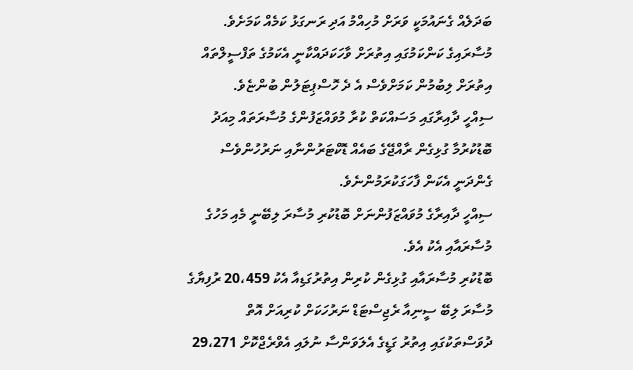ބަދަލެއް ގެނައުމަކީ ވަރަށް މުހިއްމު އަދި ރަނގަޅު ކަމެއް ކަމަށެވެ. މުސާރައިގެ ކަންކަމުގައި އިތުރަށް ވާހަކަދައްކާނީ އެކަމުގެ ތަފްސީލްތައް އިތުރަށް ލިބުމުން ކަމަށްވެސް އެ ދެ ހޮސްޕިޓަލުން ބުންޏެވެ.
ސިއްހީ ދާއިރާގައި މަސައްކަތް ކުރާ މުވައްޒަފުންގެ މުސާރަތައް މިއަދު ބޮޑުކުރުމާ ގުޅިގެން ރާއްޖޭގެ ބައެއް ޑޮކްޓަރުންނާއި ނަރުހުންވެސް ގެންދަނީ އެކަން ފާހަގަކުރަމުންނެވެ.
ސިއްހީ ދާއިރާގެ މުވައްޒަފުންނަށް ބޮޑުކުރި މުސާރަ ލިބޭނީ މެއި މަހުގެ މުސާރައާއި އެކު އެވެ.
ބޮޑުކުރި މުސާރައާއި ގުޅިގެން ކުރިން އިތުރުގަޑިއާ އެކު 20،459 ރުފިޔާގެ މުސާރަ ލިބޭ ސީނިއާ ރެޖިސްޓަޑް ނަރުހަކަށް ކުރިއަށް އޮތް ދުވަސްތަކުގައި އިތުރު ގަޑީގެ އެލަވަންސާ ނުލައި އެވްރެޖްކޮށް 29،271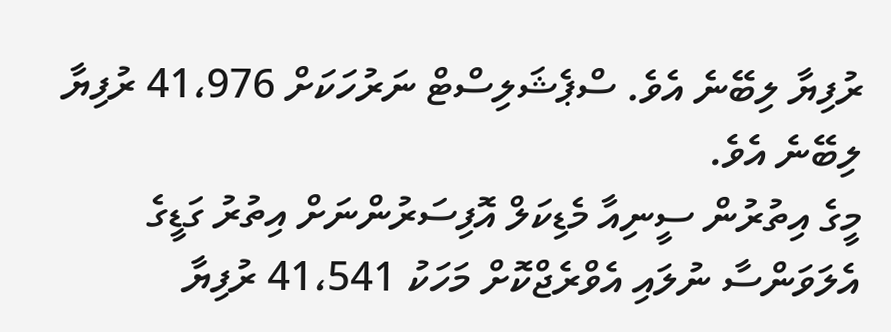ރުފިޔާ ލިބޭނެ އެވެ. ސްޕެޝަލިސްޓް ނަރުހަކަށް 41،976 ރުފިޔާ ލިބޭނެ އެވެ.
މީގެ އިތުރުން ސީނިއާ މެޑިކަލް އޮފިސަރުންނަށް އިތުރު ގަޑީގެ އެލަވަންސާ ނުލައި އެވްރެޖްކޮށް މަހަކު 41،541 ރުފިޔާ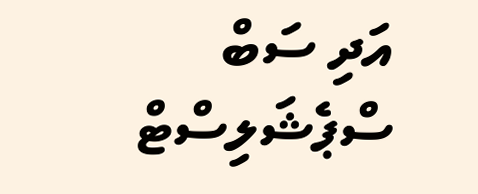އަދި ސަބް ސްޕެޝަލިސްޓް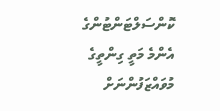ކޮންސަލްޓަންޓުންގެ އެންމެ މަތީ ގިންތީގެ މުވައްޒަފުންނަށް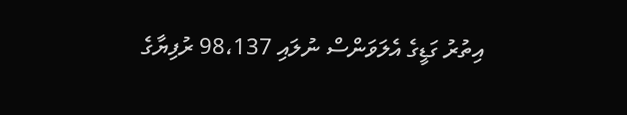އިތުރު ގަޑީގެ އެލަވަންސް ނުލައި 98،137 ރުފިޔާގެ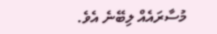މުސާރައެއް ލިބޭނެ އެވެ.